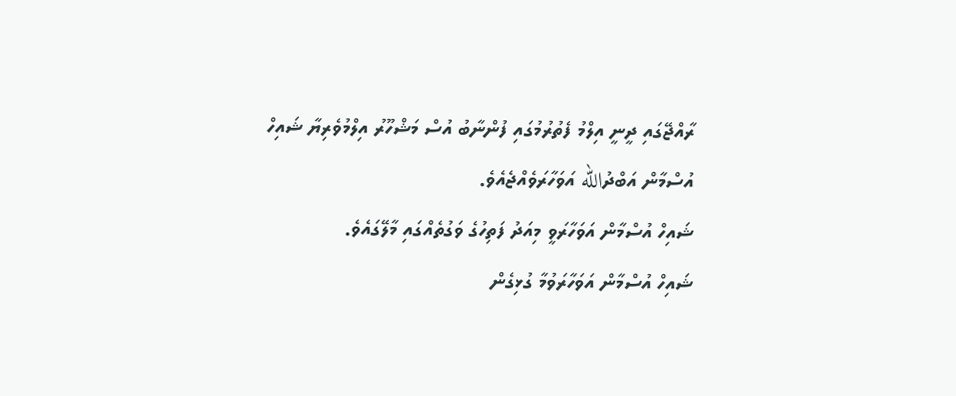ރާއްޖޭގައި ދީނީ އިލްމު ފެތުރުމުގައި ފުންނާބު އުސް މަޝްހޫރު އިލްމުވެރިޔާ ޝައިހް އުސްމާން އަބްދުالله އަވަހާރަވެއްޖެއެވެ.
ޝައިހް އުސްމާން އަވަހާރަވީ މިއަދު ފަތިހުގެ ވަގުތެއްގައި މާލޭގައެވެ.
ޝައިހް އުސްމާން އަވަހާރަވުމާ ގުޅިގެން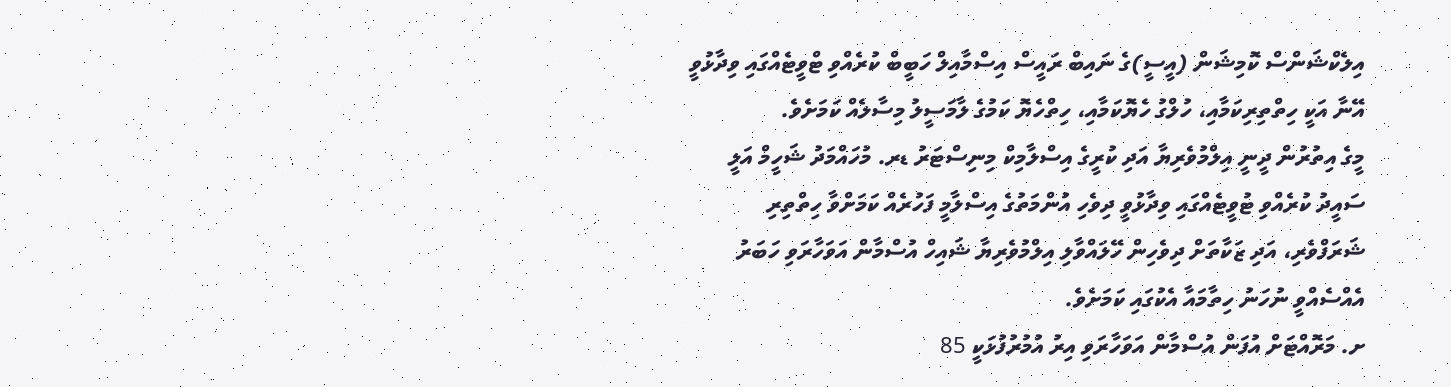އިލެކްޝަންސް ކޮމިޝަން (އީސީ)ގެ ނައިބް ރައީސް އިސްމާއިލް ހަބީބް ކުރެއްވި ޓްވީޓެއްގައި ވިދާޅުވީ އޭނާ އަކީ ހިތްތިރިކަމާއި، ހުލްގު ހެޔޮކަމާއި، ހިތްހެޔޮ ކަމުގެ ލާމަސީލު މިސާލެއް ކަމަށެވެ.
މީގެ އިތުރުން ދީނީ އިލްމުވެރިޔާ އަދި ކުރީގެ އިސްލާމިކް މިނިސްޓަރު ޑރ. މުހައްމަދު ޝަހީމް އަލީ ސައީދު ކުރެއްވި ޓުވީޓެއްގައި ވިދާޅުވީ ދިވެހި އުންމަތުގެ އިސްލާމީ ފަހުރެއް ކަމަށްވާ ހިތްތިރި ޝަރަފްވެރި، އަދި ޒަކާތަށް ދިވެހިން ހޭލައްވާލި އިލްމުވެރިޔާ ޝައިހް އުސްމާން އަވަހާރަވި ހަބަރު އެއްސެއްވީ ނުހަނު ހިތާމައާ އެކުގައި ކަމަށެވެ.
ށ. މަރޮއްޓަށް އުފަން އުސްމާން އަވަހާރަވި އިރު އުމުރުފުޅަކީ 85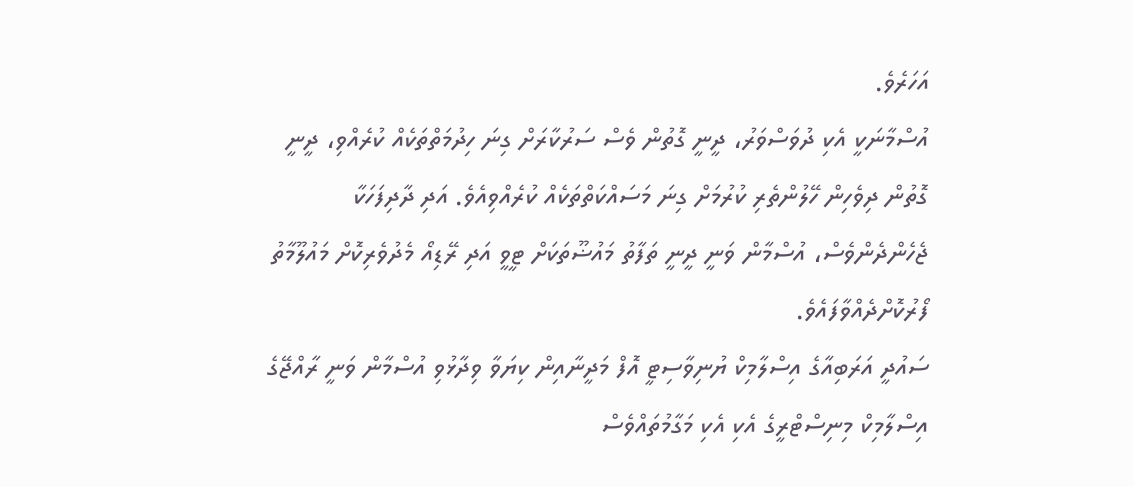އަހަރެވެ.
އުސްމާނަކީ އެކި ދުވަސްވަރު، ދީނީ ގޮތުން ވެސް ސަރުކާރަށް ގިނަ ހިދުމަތްތަކެއް ކުރެއްވި، ދީނީ ގޮތުން ދިވެހިން ހޭލުންތެރި ކުރުމަށް ގިނަ މަސައްކަތްތަކެއް ކުރެއްވިއެވެ. އަދި ދާދިފަހަކާ ޖެހެންދެންވެސް، އުސްމާން ވަނީ ދީނީ ތަފާތު މައުޟޫތަކަށް ޓީވީ އަދި ރޭޑިއޯ މެދުވެރިކޮށް މައުލޫމާތު ފޯރުކޮށްދެއްވާފައެވެ.
ސައުދީ އަރަބިއާގެ އިސްލާމިކް ޔުނިވާސިޓީ އޮފް މަދީނާއިން ކިޔަވާ ވިދާޅުވި އުސްމާން ވަނީ ރާއްޖޭގެ އިސްލާމިކް މިނިސްޓްރީގެ އެކި އެކި މަގާމުތައްވެސް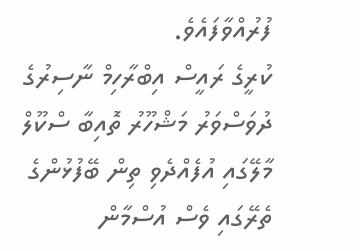ފުރުއްވާފައެވެ.
ކުރީގެ ރައީސް އިބްރާހިމް ނާސިރުގެ ދުވަސްވަރު މަޝްހޫރު ތޮއިބާ ސްކޫލް މާލޭގައި އުފެއްދެވި ތިން ބޭފުޅުންގެ ތެރޭގައި ވެސް އުސްމާން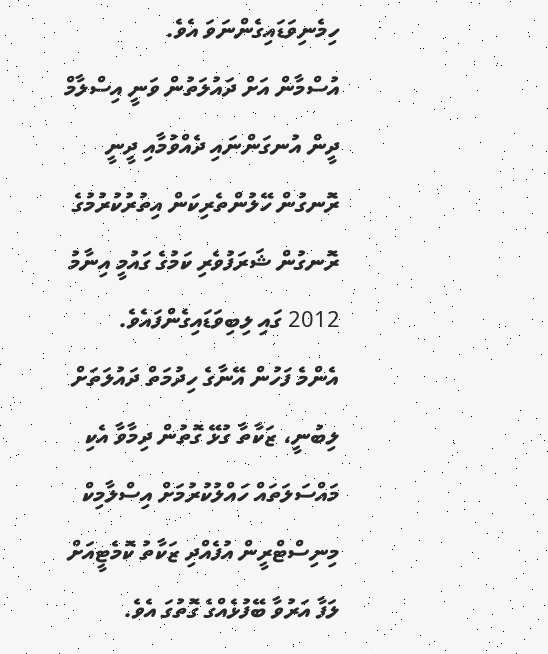ހިމެނިވަޑައިގެންނަވަ އެވެ.
އުސްމާން އަށް ދައުލަތުން ވަނީ އިސްލާމް ދީން އުނގަންނައި ދެއްވުމާއި ދީނީ ރޮނގުން ހޭލުންތެރިކަން އިތުރުކުރުމުގެ ރޮނގުން ޝަރަފުވެރި ކަމުގެ ގައުމީ އިނާމު 2012 ގައި ލިބިވަޑައިގެންފައެވެ.
އެންމެ ފަހުން އޭނާގެ ހިދުމަތް ދައުލަތަށް ލިބުނީ، ޒަކާތާ ގުޅޭ ގޮތުން ދިމާވާ އެކި މައްސަލަތައް ހައްލުކުރުމަށް އިސްލާމިކް މިނިސްޓްރީން އުފެއްދި ޒަކާތު ކޮމެޓީއަށް ލަފާ އަރުވާ ބޭފުޅެއްގެ ގޮތުގަ އެވެ.